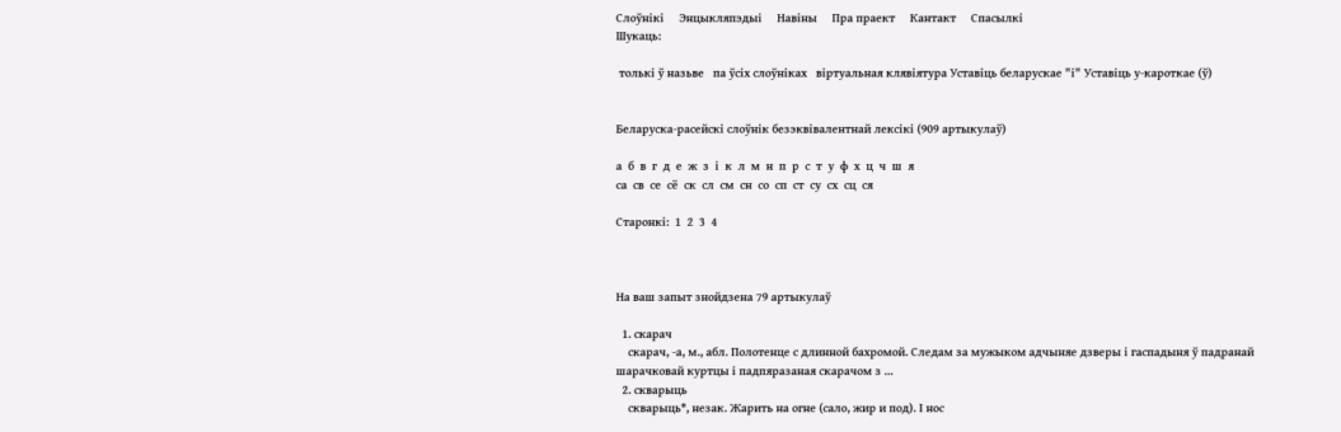Слоўнікі     Энцыкляпэдыі     Навіны     Пра праект     Кантакт     Спасылкі
Шукаць:

 толькі ў назьве   па ўсіх слоўніках   віртуальная клявіятура Уставіць беларускае "і" Уставіць у-кароткае (ў)


Беларуска-расейскі слоўнік безэквівалентнай лексікі (909 артыкулаў)

а  б  в  г  д  е  ж  з  і  к  л  м  н  п  р  с  т  у  ф  х  ц  ч  ш  я
са  св  се  сё  ск  сл  см  сн  со  сп  ст  су  сх  сц  ся

Старонкі:  1  2  3  4



На ваш запыт знойдзена 79 артыкулаў

  1. скарач
    скарач, -а, м., абл. Полотенце с длинной бахромой. Следам за мужыком адчыняе дзверы і гаспадыня ў падранай шарачковай куртцы і падпяразаная скарачом з ...
  2. скварыць
    скварыць*, незак. Жарить на огне (сало, жир и под). І нос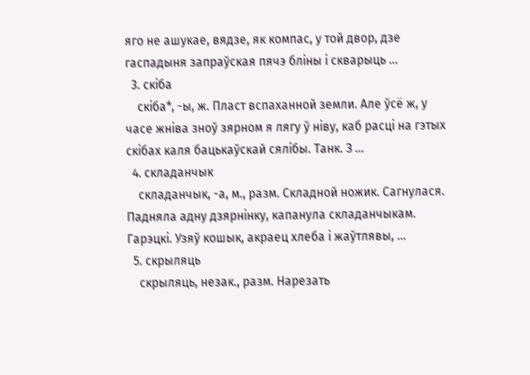яго не ашукае, вядзе, як компас, у той двор, дзе гаспадыня запраўская пячэ бліны і скварыць ...
  3. скіба
    скіба*, -ы, ж. Пласт вспаханной земли. Але ўсё ж, у часе жніва зноў зярном я лягу ў ніву, каб расці на гэтых скібах каля бацькаўскай сялібы. Танк. З ...
  4. складанчык
    складанчык, -а, м., разм. Складной ножик. Сагнулася. Падняла адну дзярнінку, капанула складанчыкам. Гарэцкі. Узяў кошык, акраец хлеба і жаўтлявы, ...
  5. скрыляць
    скрыляць, незак., разм. Нарезать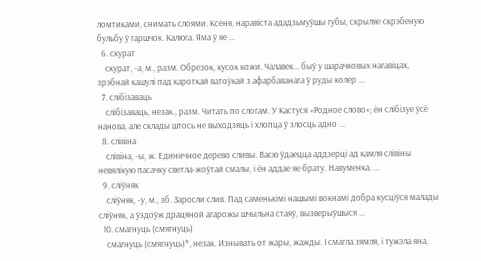ломтиками, снимать слоями. Ксеня, наравіста ададзьмуўшы губы, скрыляе скрэбеную бульбу ў гаршчок. Калюга. Яма ў яе ...
  6. скурат
    скурат, -а, м., разм. Обрезок, кусок кожи. Чалавек... быў у шарачковых нагавіцах, зрэбнай кашулі пад кароткай ватоўкай з афарбаванага ў руды колер ...
  7. слібізаваць
    слібізаваць, незак., разм. Читать по слогам. У Кастуся «Родное слово»; ён слібізуе ўсё нанова, але склады штось не выходзяць і хлопца ў злосць адно ...
  8. слівіна
    слівіна, -ы, ж. Единичное дерево сливы. Васю ўдаецца аддзерці ад камля слівіны невялікую пасачку светла-жоўтай смалы, і ён аддае яе брату. Навуменка. ...
  9. сліўняк
    сліўняк, -у, м., зб. Заросли слив. Пад саменькімі нашымі вокнамі добра кусціўся малады сліўняк, а ўздоўж драцяной агарожы шчыльна стаяў, вызверыўшыся ...
  10. смагнуць (смягнуць)
    смагнуць (смягнуць)*, незак. Изнывать от жары, жажды. І смагла зямля, і тужэла яна,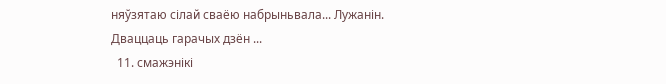няўзятаю сілай сваёю набрыньвала... Лужанін. Дваццаць гарачых дзён ...
  11. смажэнікі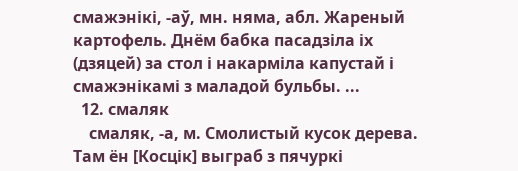смажэнікі, -аў, мн. няма, абл. Жареный картофель. Днём бабка пасадзіла іх (дзяцей) за стол і накарміла капустай і смажэнікамі з маладой бульбы. ...
  12. смаляк
    смаляк, -а, м. Смолистый кусок дерева. Там ён [Косцік] выграб з пячуркі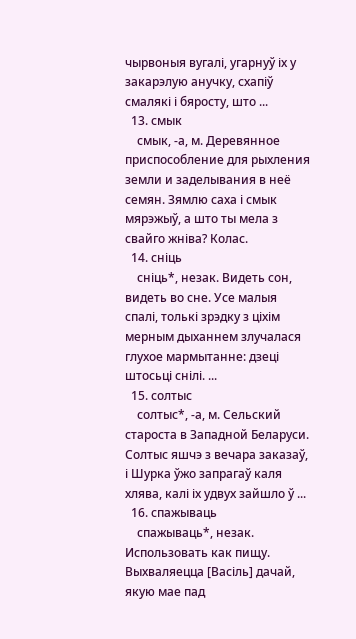чырвоныя вугалі, угарнуў іх у закарэлую анучку, схапіў смалякі і бяросту, што ...
  13. смык
    смык, -а, м. Деревянное приспособление для рыхления земли и заделывания в неё семян. Зямлю саха і смык мярэжыў, а што ты мела з свайго жніва? Колас.
  14. сніць
    сніць*, незак. Видеть сон, видеть во сне. Усе малыя спалі, толькі зрэдку з ціхім мерным дыханнем злучалася глухое мармытанне: дзеці штосьці снілі. ...
  15. солтыс
    солтыс*, -а, м. Сельский староста в Западной Беларуси. Солтыс яшчэ з вечара заказаў, і Шурка ўжо запрагаў каля хлява, калі іх удвух зайшло ў ...
  16. спажываць
    спажываць*, незак. Использовать как пищу. Выхваляецца [Васіль] дачай, якую мае пад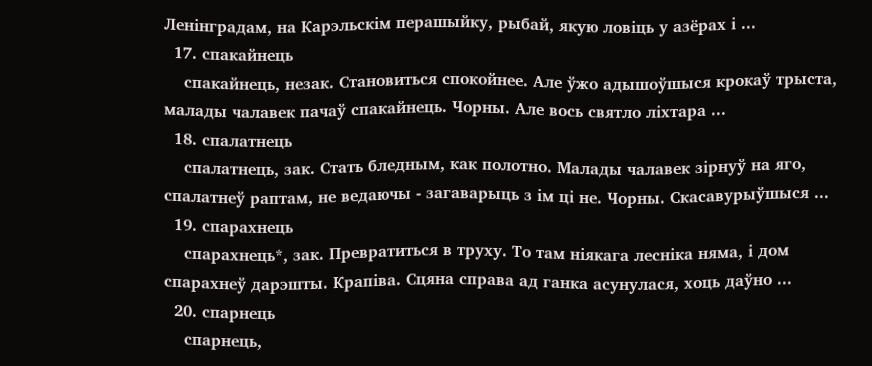Ленінградам, на Карэльскім перашыйку, рыбай, якую ловіць у азёрах і ...
  17. спакайнець
    спакайнець, незак. Становиться спокойнее. Але ўжо адышоўшыся крокаў трыста, малады чалавек пачаў спакайнець. Чорны. Але вось святло ліхтара ...
  18. спалатнець
    спалатнець, зак. Стать бледным, как полотно. Малады чалавек зірнуў на яго, спалатнеў раптам, не ведаючы - загаварыць з ім ці не. Чорны. Скасавурыўшыся ...
  19. спарахнець
    спарахнець*, зак. Превратиться в труху. То там ніякага лесніка няма, і дом спарахнеў дарэшты. Крапіва. Сцяна справа ад ганка асунулася, хоць даўно ...
  20. спарнець
    спарнець,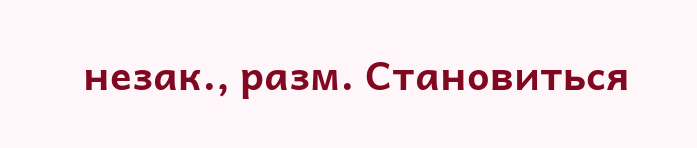незак., разм. Становиться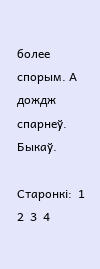более спорым. А дождж спарнеў. Быкаў.

Старонкі:  1  2  3  4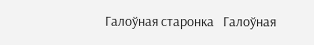Галоўная старонка   Галоўная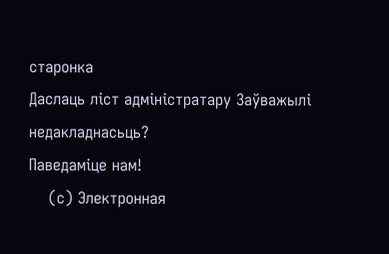старонка
Даслаць ліст адміністратару Заўважылі недакладнасьць?
Паведаміце нам!
    (с) Электронная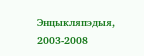Энцыкляпэдыя, 2003-2008